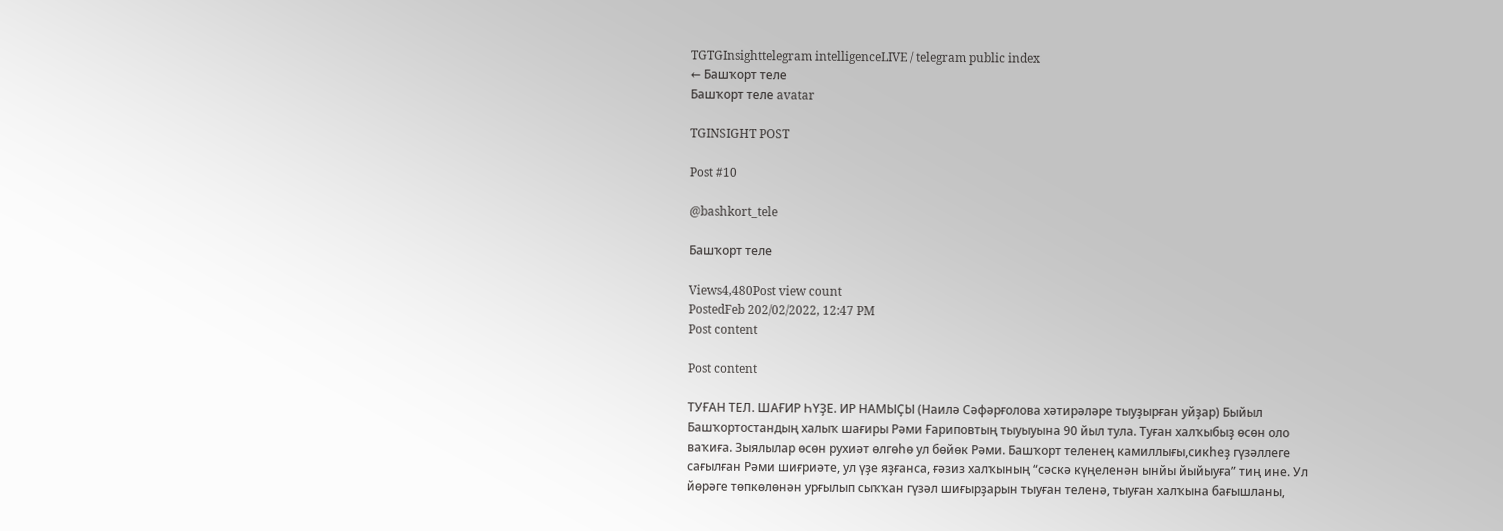TGTGInsighttelegram intelligenceLIVE / telegram public index
← Башҡорт теле
Башҡорт теле avatar

TGINSIGHT POST

Post #10

@bashkort_tele

Башҡорт теле

Views4,480Post view count
PostedFeb 202/02/2022, 12:47 PM
Post content

Post content

ТУҒАН ТЕЛ. ШАҒИР ҺҮҘЕ. ИР НАМЫҪЫ (Наилә Сәфәрғолова хәтирәләре тыуҙырған уйҙар) Быйыл Башҡортостандың халыҡ шағиры Рәми Ғариповтың тыуыуына 90 йыл тула. Туған халҡыбыҙ өсөн оло ваҡиға. Зыялылар өсөн рухиәт өлгөһө ул бөйөк Рәми. Башҡорт теленең камиллығы,сикһеҙ гүзәллеге сағылған Рәми шиғриәте, ул үҙе яҙғанса, ғәзиз халҡының “сәскә күңеленән ынйы йыйыуға” тиң ине. Ул йөрәге төпкөлөнән урғылып сыҡҡан гүзәл шиғырҙарын тыуған теленә, тыуған халҡына бағышланы,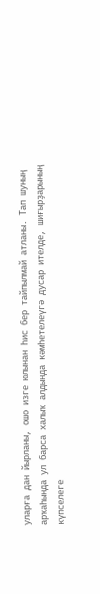уларға дан йырланы, ошо изге юлынан һис бер тайпылмай атланы. Тап шуның арҡаһында ул барса халыҡ алдында кәмһетелеүгә дусар ителде, шиғырҙарының күпселеге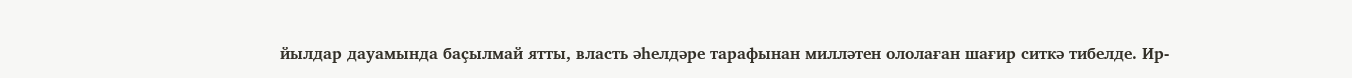йылдар дауамында баҫылмай ятты, власть әһелдәре тарафынан милләтен ололаған шағир ситкә тибелде. Ир-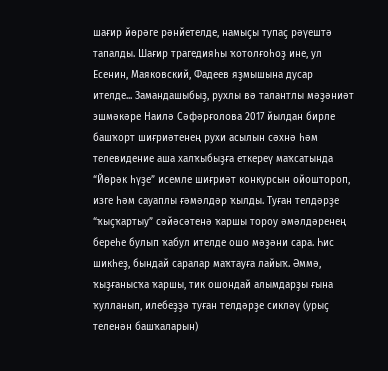шағир йөрәге рәнйетелде, намыҫы тупаҫ рәүештә тапалды. Шағир трагедияһы ҡотолғоһоҙ ине, ул Есенин, Маяковский, Фадеев яҙмышына дусар ителде... Замандашыбыҙ, рухлы вә талантлы мәҙәниәт эшмәкәре Наилә Сәфәрғолова 2017 йылдан бирле башҡорт шиғриәтенең рухи асылын сәхнә һәм телевидение аша халҡыбыҙға еткереү маҡсатында “Йөрәк һүҙе” исемле шиғриәт конкурсын ойоштороп, изге һәм сауаплы ғәмәлдәр ҡылды. Туған телдәрҙе “ҡыҫҡартыу” сәйәсәтенә ҡаршы тороу әмәлдәренең береһе булып ҡабул ителде ошо мәҙәни сара. Һис шикһеҙ, бындай саралар маҡтауға лайыҡ. Әммә, ҡыҙғанысҡа ҡаршы, тик ошондай алымдарҙы ғына ҡулланып, илебеҙҙә туған телдәрҙе сикләү (урыҫ теленән башҡаларын)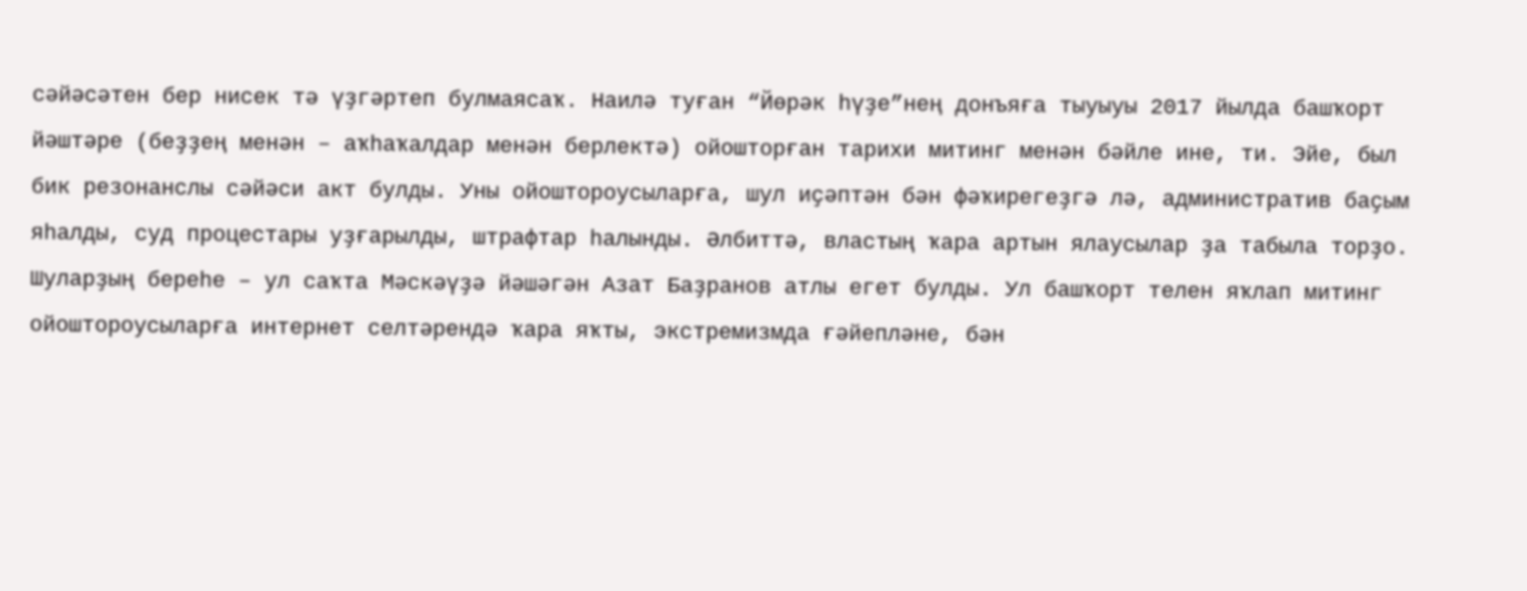сәйәсәтен бер нисек тә үҙгәртеп булмаясаҡ. Наилә туған “Йөрәк һүҙе”нең донъяға тыуыуы 2017 йылда башҡорт йәштәре (беҙҙең менән – аҡһаҡалдар менән берлектә) ойошторған тарихи митинг менән бәйле ине, ти. Эйе, был бик резонанслы сәйәси акт булды. Уны ойоштороусыларға, шул иҫәптән бән фәҡирегеҙгә лә, административ баҫым яһалды, суд процестары уҙғарылды, штрафтар һалынды. Әлбиттә, властың ҡара артын ялаусылар ҙа табыла торҙо. Шуларҙың береһе – ул саҡта Мәскәүҙә йәшәгән Азат Баҙранов атлы егет булды. Ул башҡорт телен яҡлап митинг ойоштороусыларға интернет селтәрендә ҡара яҡты, экстремизмда ғәйепләне, бән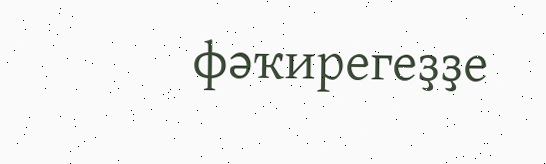фәҡирегеҙҙе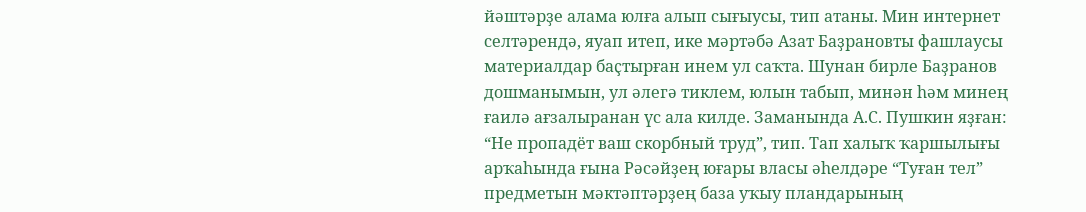йәштәрҙе алама юлға алып сығыусы, тип атаны. Мин интернет селтәрендә, яуап итеп, ике мәртәбә Азат Баҙрановты фашлаусы материалдар баҫтырған инем ул саҡта. Шунан бирле Баҙранов дошманымын, ул әлегә тиклем, юлын табып, минән һәм минең ғаилә ағзалыранан үс ала килде. Заманында А.С. Пушкин яҙған: “Не пропадёт ваш скорбный труд”, тип. Тап халыҡ ҡаршылығы арҡаһында ғына Рәсәйҙең юғары власы әһелдәре “Туған тел” предметын мәктәптәрҙең база уҡыу пландарының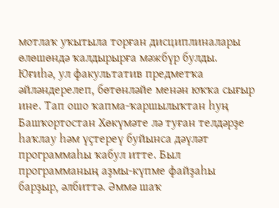мотлаҡ уҡытыла торған дисциплиналары өлөшөндә ҡалдырырға мәжбүр булды. Юғиһә, ул факультатив предметҡа әйләндерелеп, бөтөнләйе менән юҡҡа сығыр ине. Тап ошо ҡапма-ҡаршылыҡтан һуң Башҡортостан Хөкүмәте лә туған телдәрҙе һаҡлау һәм үҫтереү буйынса дәүләт программаһы ҡабул итте. Был программаның аҙмы-күпме файҙаһы барҙыр, әлбиттә. Әммә шаҡ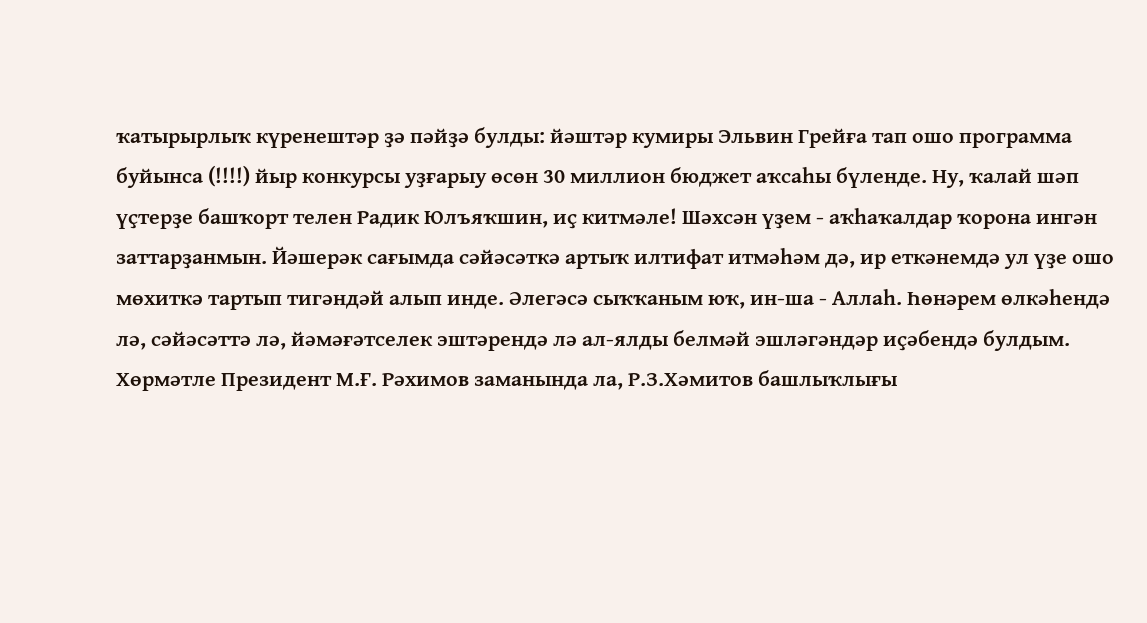ҡатырырлыҡ күренештәр ҙә пәйҙә булды: йәштәр кумиры Эльвин Грейға тап ошо программа буйынса (!!!!) йыр конкурсы уҙғарыу өсөн 30 миллион бюджет аҡсаһы бүленде. Ну, ҡалай шәп үҫтерҙе башҡорт телен Радик Юлъяҡшин, иҫ китмәле! Шәхсән үҙем - аҡһаҡалдар ҡорона ингән заттарҙанмын. Йәшерәк сағымда сәйәсәткә артыҡ илтифат итмәһәм дә, ир еткәнемдә ул үҙе ошо мөхиткә тартып тигәндәй алып инде. Әлегәсә сыҡҡаным юҡ, ин-ша - Аллаһ. Һөнәрем өлкәһендә лә, сәйәсәттә лә, йәмәғәтселек эштәрендә лә ал-ялды белмәй эшләгәндәр иҫәбендә булдым. Хөрмәтле Президент М.Ғ. Рәхимов заманында ла, Р.З.Хәмитов башлыҡлығы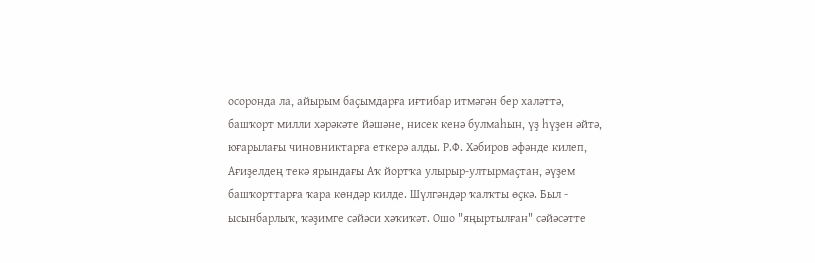осоронда ла, айырым баҫымдарға иғтибар итмәгән бер халәттә, башҡорт милли хәрәкәте йәшәне, нисек кенә булмаһын, үҙ һүҙен әйтә, юғарылағы чиновниктарға еткерә алды. Р.Ф. Хәбиров әфәнде килеп, Ағиҙелдең текә ярындағы Аҡ йортҡа улырыр-ултырмаҫтан, әүҙем башҡорттарға ҡара көндәр килде. Шүлгәндәр ҡалҡты өҫкә. Был - ысынбарлыҡ, ҡәҙимге сәйәси хәҡиҡәт. Ошо "яңыртылған" сәйәсәтте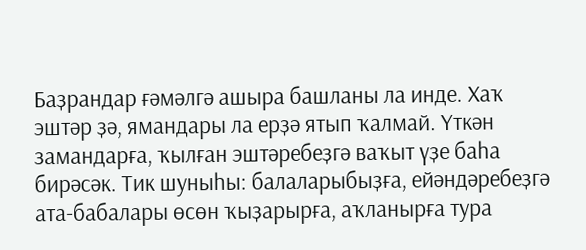Баҙрандар ғәмәлгә ашыра башланы ла инде. Хаҡ эштәр ҙә, ямандары ла ерҙә ятып ҡалмай. Үткән замандарға, ҡылған эштәребеҙгә ваҡыт үҙе баһа бирәсәк. Тик шуныһы: балаларыбыҙға, ейәндәребеҙгә ата-бабалары өсөн ҡыҙарырға, аҡланырға тура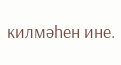килмәһен ине.